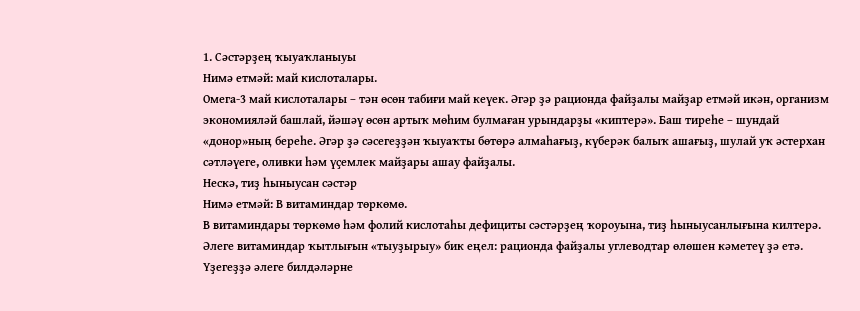1. Сәстәрҙең ҡыуаҡланыуы
Нимә етмәй: май кислоталары.
Омега-3 май кислоталары – тән өсөн табиғи май кеүек. Әгәр ҙә рационда файҙалы майҙар етмәй икән, организм экономияләй башлай, йәшәү өсөн артыҡ мөһим булмаған урындарҙы «киптерә». Баш тиреһе – шундай «донор»ның береһе. Әгәр ҙә сәсегеҙҙән ҡыуаҡты бөтөрә алмаһағыҙ, күберәк балыҡ ашағыҙ, шулай уҡ әстерхан сәтләүеге, оливки һәм үҫемлек майҙары ашау файҙалы.
Нескә, тиҙ һыныусан сәстәр
Нимә етмәй: В витаминдар төркөмө.
В витаминдары төркөмө һәм фолий кислотаһы дефициты сәстәрҙең ҡороуына, тиҙ һыныусанлығына килтерә. Әлеге витаминдар ҡытлығын «тыуҙырыу» бик еңел: рационда файҙалы углеводтар өлөшен кәметеү ҙә етә. Үҙегеҙҙә әлеге билдәләрне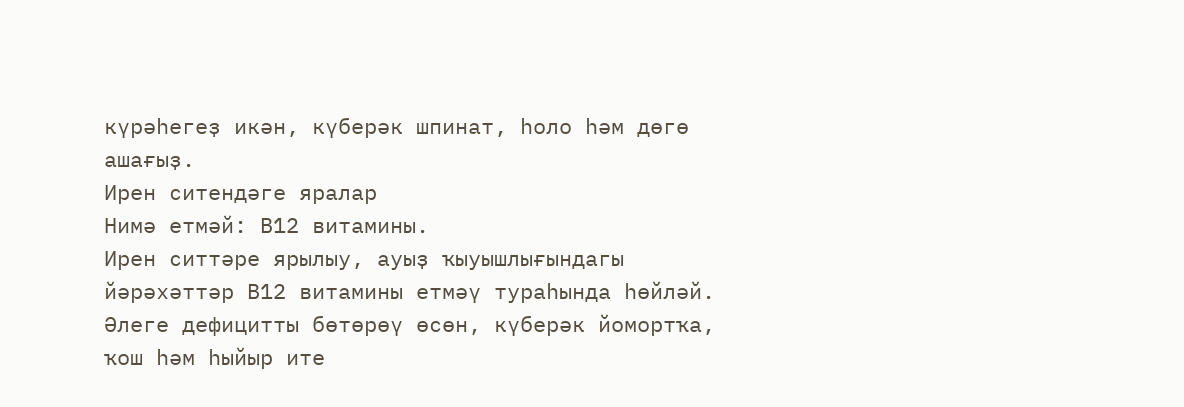күрәһегеҙ икән, күберәк шпинат, һоло һәм дөгө ашағыҙ.
Ирен ситендәге яралар
Нимә етмәй: В12 витамины.
Ирен ситтәре ярылыу, ауыҙ ҡыуышлығындагы йәрәхәттәр В12 витамины етмәү тураһында һөйләй. Әлеге дефицитты бөтөрөү өсөн, күберәк йомортҡа, ҡош һәм һыйыр ите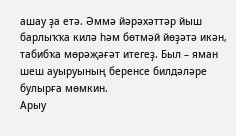ашау ҙа етә. Әммә йәрәхәттәр йыш барлыҡҡа килә һәм бөтмәй йөҙәтә икән, табибҡа мөрәҗәғәт итегеҙ. Был – яман шеш ауыруының беренсе билдәләре булырға мөмкин.
Арыу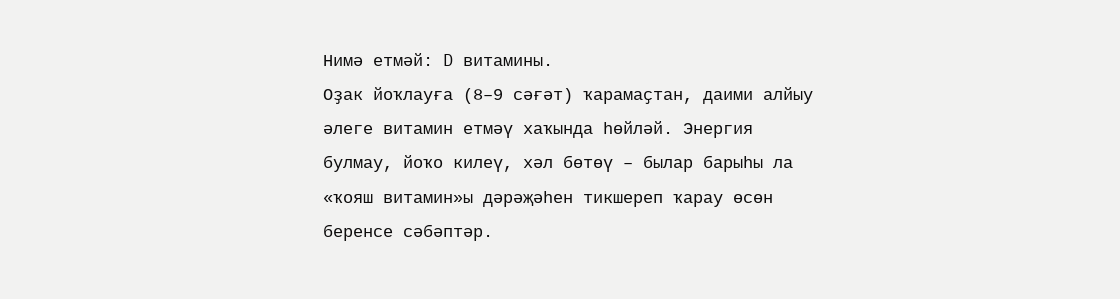Нимә етмәй: D витамины.
Оҙак йоҡлауға (8–9 сәғәт) ҡарамаҫтан, даими алйыу әлеге витамин етмәү хаҡында һөйләй. Энергия булмау, йоҡо килеү, хәл бөтөү – былар барыһы ла «ҡояш витамин»ы дәрәҗәһен тикшереп ҡарау өсөн беренсе сәбәптәр.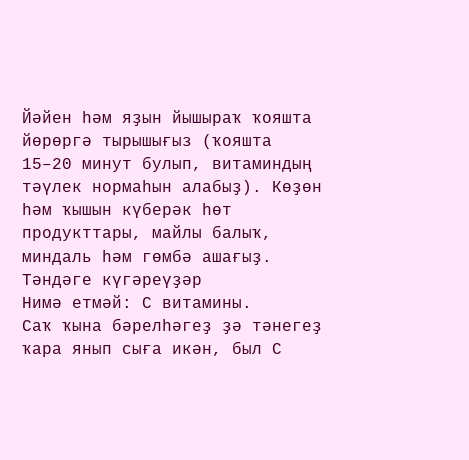Йәйен һәм яҙын йышыраҡ ҡояшта йөрөргә тырышығыз (ҡояшта 15–20 минут булып, витаминдың тәүлек нормаһын алабыҙ). Көҙөн һәм ҡышын күберәк һөт продукттары, майлы балыҡ, миндаль һәм гөмбә ашағыҙ.
Тәндәге күгәреүҙәр
Нимә етмәй: С витамины.
Саҡ ҡына бәрелһәгеҙ ҙә тәнегеҙ ҡара янып сыға икән, был С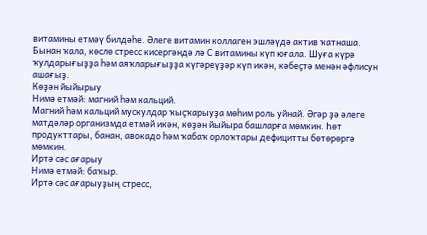витамины етмәү билдәһе. Әлеге витамин коллаген эшләүдә актив ҡатнаша. Бынан ҡала, көслө стресс кисергәндә лә С витамины күп юғала. Шуға күрә ҡулдарығыҙҙа һәм аяҡларығыҙҙа күгәреүҙәр күп икән, кәбеҫтә менән әфлисун ашағыҙ.
Көҙән йыйырыу
Нимә етмәй: магний һәм кальций.
Магний һәм кальций мускулдар ҡыҫҡарыуҙа мөһим роль уйнай. Әгәр ҙә әлеге матдәләр организмда етмәй икән, көҙән йыйыра башларға мөмкин. Һөт продукттары, банан, авокадо һәм ҡабаҡ орлоҡтары дефицитты бөтөрөргә мөмкин.
Иртә сәс ағарыу
Нимә етмәй: баҡыр.
Иртә сәс ағарыуҙың стресс,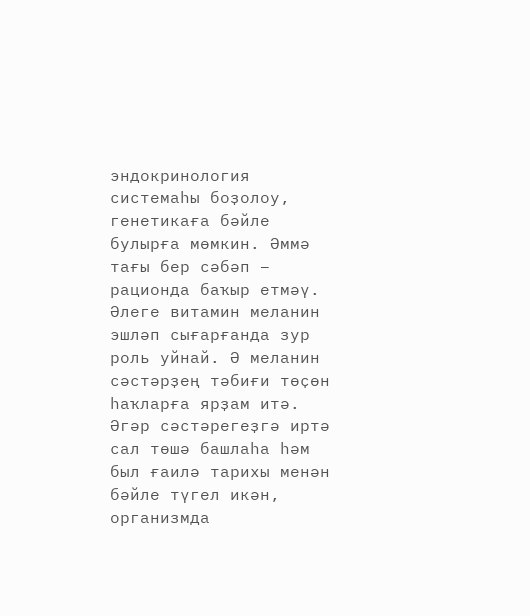эндокринология системаһы боҙолоу, генетикаға бәйле булырға мөмкин. Әммә тағы бер сәбәп – рационда баҡыр етмәү. Әлеге витамин меланин эшләп сығарғанда зур роль уйнай. Ә меланин сәстәрҙең тәбиғи төҫөн һаҡларға ярҙам итә. Әгәр сәстәрегеҙгә иртә сал төшә башлаһа һәм был ғаилә тарихы менән бәйле түгел икән, организмда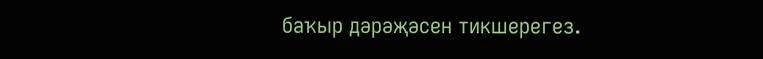баҡыр дәрәҗәсен тикшерегез.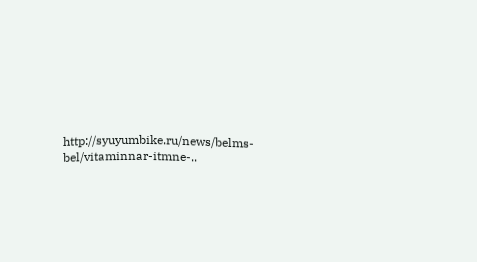http://syuyumbike.ru/news/belms-bel/vitaminnar-itmne-..